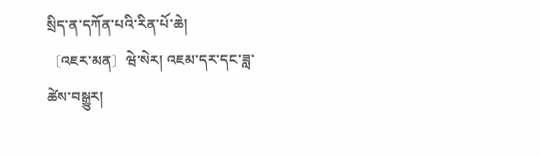སྲིད་ན་དཀོན་པའི་རིན་པོ་ཆེ།
〔འཇར་མན〕ཝེ་སེར། འཇམ་དར་དང་ཟླ་ཚེས་བསྒྱུར།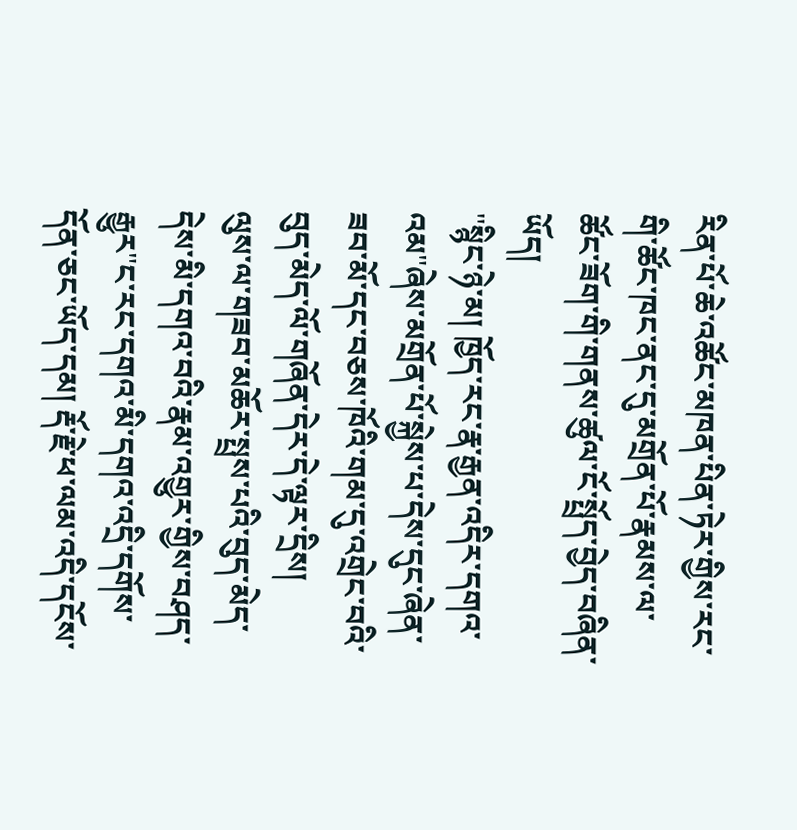རིན་པོ་ཆེ་འཚོང་མཁན་པིན་ཏེར་གྱིས་རང་གི་ཚོང་ཁང་ནང་དུ་མགྲོན་པོ་རྣམས་ལ་ཚོང་ཟོག་གི་གནས་ཚུལ་ངོ་སྤྲོད་བྱེད་བཞིན་ཡོད།
"སྙིང་ཉེ་མ། ཁྱོད་རང་རྣ་རྒྱན་འདིར་དགའ་འམ"ཞེས་མགྲོན་པོ་སྐྱེས་པ་དེས་དུང་ཞེན་ཟབ་མོ་དང་བཅས་ཁོའི་གམ་དུ་འགྲེང་བའི་བུད་མེད་ལོ་གཞོན་དེར་དེ་ལྟར་དྲིས།
ལུས་ལ་གཟབ་མཆོར་སྤྲས་པའི་བུད་མེད་དེས་མི་དགའ་བའི་རྣམ་འགྱུར་གྱིས་བཤད་རྒྱུར"ང་རང་དགའ་མི་དགའ་འདྲི་དགོས་དོན་ཅང་ཡོད་དམ། རྡོ་རྗེ་ཕ་ལམ་འདི་དངོས་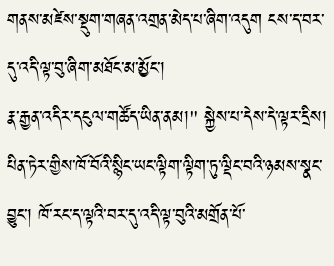གནས་མཛེས་སྡུག་གཞན་འགྲན་མེད་པ་ཞིག་འདུག ངས་ད་བར་དུ་འདི་ལྟ་བུ་ཞིག་མཐོང་མ་མྱོང་།
རྣ་རྒྱན་འདིར་དངུལ་གཚོད་ཡིན་ནམ།" སྐྱེས་པ་དེས་དེ་ལྟར་དྲིས།
པིན་ཏེར་གྱིས་ཁོ་བོའི་སྙིང་ཡང་ལྟིག་ལྟིག་ཏུ་ལྡིང་བའི་ཉམས་སྣང་བྱུང་། ཁོ་རང་ད་ལྟའི་བར་དུ་འདི་ལྟ་བུའི་མགྲོན་པོ་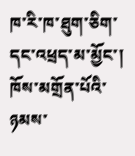ཁ་རི་ཁ་ཐུག་ཅིག་དང་འཕྲད་མ་མྱོང་། ཁོས་མགྲོན་པོའི་ཉམས་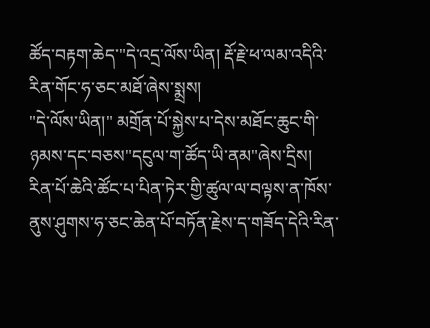ཚོད་བརྟག་ཆེད་"དེ་འདྲ་ལོས་ཡིན། རྡོ་རྗེ་ཕ་ལམ་འདིའི་རིན་གོང་ཧ་ཅང་མཐོ་ཞེས་སྨྲས།
"དེ་ལོས་ཡིན།" མགྲོན་པོ་སྐྱེས་པ་དེས་མཐོང་ཆུང་གི་ཉམས་དང་བཅས"དངུལ་ག་ཚོད་ཡི་ནམ"ཞེས་དྲིས།
རིན་པོ་ཆེའི་ཚོང་པ་པིན་ཏེར་གྱི་ཚུལ་ལ་བལྟས་ན་ཁོས་ནུས་ཤུགས་ཧ་ཅང་ཆེན་པོ་བཏོན་རྗེས་ད་གཟོད་དེའི་རིན་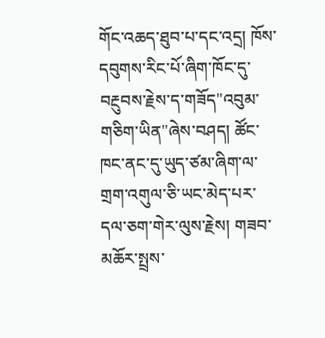གོང་འཆད་ཐུབ་པ་དང་འདྲ། ཁོས་དབུགས་རིང་པོ་ཞིག་ཁོང་དུ་བརྔུབས་རྗེས་ད་གཟོད"འབུམ་གཅིག་ཡིན"ཞེས་བཤད། ཚོང་ཁང་ནང་དུ་ཡུད་ཙམ་ཞིག་ལ་གྲག་འགུལ་ཅི་ཡང་མེད་པར་དལ་ཅག་གེར་ལུས་རྗེས། གཟབ་མཆོར་སྤྲས་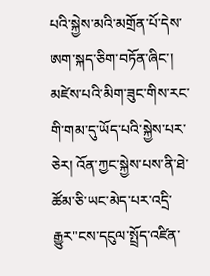པའི་སྐྱེས་མའི་མགྲོན་པོ་དེས་ཨག་སྐད་ཅིག་བཏོན་ཞིང་། མཛེས་པའི་མིག་ཟུང་གིས་རང་གི་གམ་དུ་ཡོད་པའི་སྐྱེས་པར་ཅེར། འོན་ཀྱང་སྐྱེས་པས་ནི་ཐེ་ཚོམ་ཅི་ཡང་མེད་པར་འདྲི་རྒྱུར"ངས་དངུལ་སྤྲོད་འཛིན་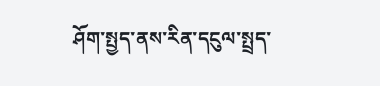ཤོག་སྤྱད་ནས་རིན་དངུལ་སྤྲད་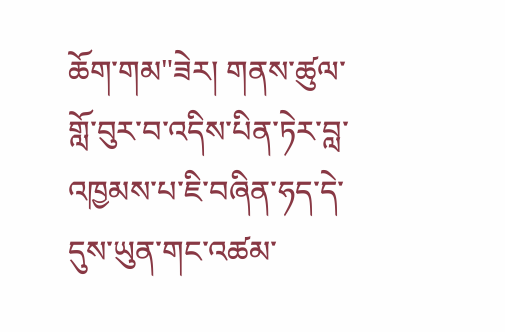ཆོག་གམ"ཟེར། གནས་ཚུལ་གློ་བུར་བ་འདིས་པིན་ཏེར་བླ་འཁྱམས་པ་ཇི་བཞིན་ཧད་དེ་དུས་ཡུན་གང་འཚམ་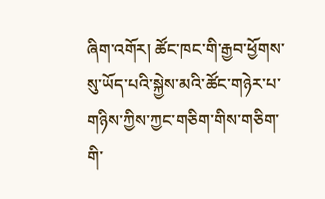ཞིག་འགོར། ཚོང་ཁང་གི་རྒྱབ་ཕྱོགས་སུ་ཡོད་པའི་སྐྱེས་མའི་ཚོང་གཉེར་པ་གཉིས་ཀྱིས་ཀྱང་གཅིག་གིས་གཅིག་གི་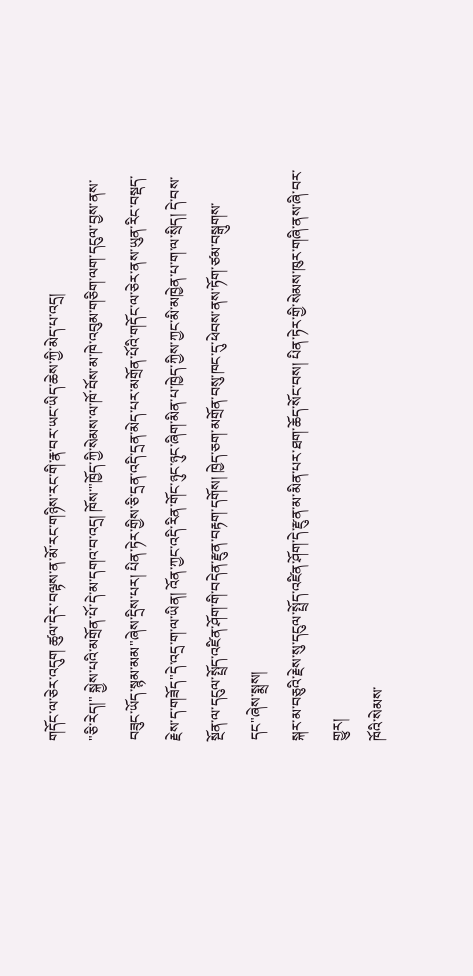གདོང་ལ་ཅེར་འདུག ཚུལ་དེར་བལྟས་ན་མོ་རང་གཉིས་རང་གི་རྣ་བར་ཡང་ཡིད་ཆེས་ཀྱི་མེད་པ་འདྲ།
"ཅི་རེད།" སྐྱེས་པའི་མགྲོན་པོ་དེ་མ་དགའ་བ་འདྲ། ཁོས་"ཁྱོད་ཀྱི་སེམས་ལ་ཁོ་བོས་མ་ཁེ་འབུམ་གཅིག་ལག་དངུལ་བྱས་ནས་བཟུང་ཡོད་སྙམ་མམ"ཞེས་དྲིས་པར། པིན་ཏེར་གྱིས་ཅི་དྲན་འདི་དྲན་མེད་པར་མགྲོན་པོའི་གདོང་ལ་ཅེར་ནས་ཡུན་རིང་བསྡད་རྗེས་ད་གཟོད"དེ་འདྲ་ག་ལ་ཡིན། འོན་ཀྱང་འདི་རིན་གོང་ཉུང་ཉུང་ཞིག་མིན་པ་ཁྱེད་ཀྱིས་ཀྱང་མི་མཁྱེན་པ་ག་ལ་སྲིད། དེ་བས་སྔོན་ལ་དངུལ་སྤྲོད་འཛིན་ཤོག་གི་བདེན་རྫུན་བརྟག་དགོས། ཁྱེད་ཅག་མགྲོན་བསུ་ཁང་དུ་ཕེབས་ནས་ཏོག་ཙམ་བསྒུགས་དང"ཞེས་སྨྲས།
སྐར་མ་བཅུའི་རྗེས་སུ་དངུལ་སྤྲོད་འཛིན་ཤོག་དེ་རྫུན་མ་མིན་པར་ཐག་ཆོད་སོང་བས། པིན་ཏེར་གྱི་སེམས་ཁུར་གཞི་ནས་ཞི་བར་གྱུར།
ཁོའི་སེམས་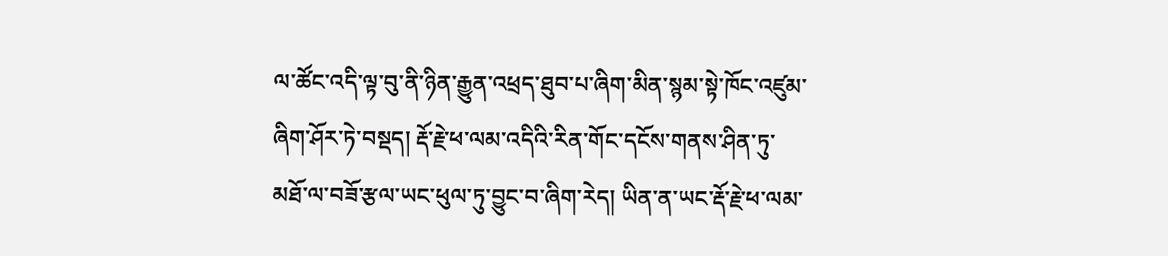ལ་ཚོང་འདི་ལྟ་བུ་ནི་ཉིན་རྒྱུན་འཕྲད་ཐུབ་པ་ཞིག་མིན་སྙམ་སྟེ་ཁོང་འཛུམ་ཞིག་ཤོར་ཏེ་བསྡད། རྡོ་རྗེ་ཕ་ལམ་འདིའི་རིན་གོང་དངོས་གནས་ཤིན་ཏུ་མཐོ་ལ་བཟོ་རྩལ་ཡང་ཕུལ་ཏུ་བྱུང་བ་ཞིག་རེད། ཡིན་ན་ཡང་རྡོ་རྗེ་ཕ་ལམ་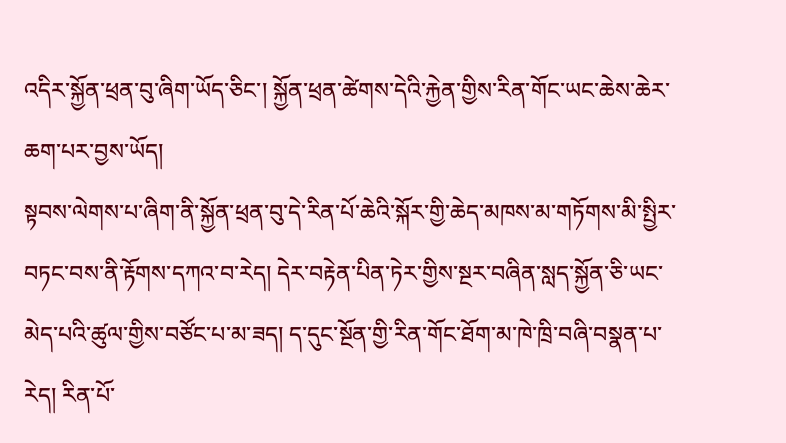འདིར་སྐྱོན་ཕྲན་བུ་ཞིག་ཡོད་ཅིང་། སྐྱོན་ཕྲན་ཚེགས་དེའི་རྐྱེན་གྱིས་རིན་གོང་ཡང་ཆེས་ཆེར་ཆག་པར་བྱས་ཡོད།
སྟབས་ལེགས་པ་ཞིག་ནི་སྐྱོན་ཕྲན་བུ་དེ་རིན་པོ་ཆེའི་སྐོར་གྱི་ཆེད་མཁས་མ་གཏོགས་མི་སྤྱིར་བཏང་བས་ནི་རྟོགས་དཀའ་བ་རེད། དེར་བརྟེན་པིན་ཏེར་གྱིས་སྔར་བཞིན་སླད་སྐྱོན་ཅི་ཡང་མེད་པའི་ཚུལ་གྱིས་བཙོང་པ་མ་ཟད། ད་དུང་སྔོན་གྱི་རིན་གོང་ཐོག་མ་ཁེ་ཁྲི་བཞི་བསྣན་པ་རེད། རིན་པོ་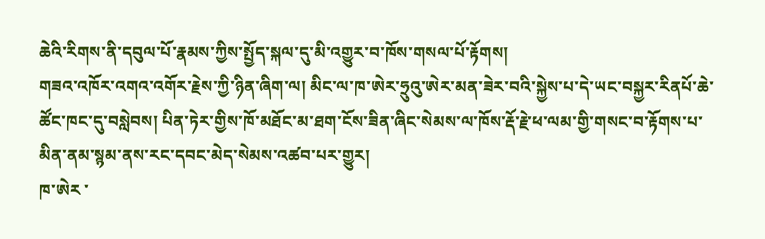ཆེའི་རིགས་ནི་དབུལ་པོ་རྣམས་ཀྱིས་སྤྱོད་སྐལ་དུ་མི་འགྱུར་བ་ཁོས་གསལ་པོ་རྟོགས།
གཟའ་འཁོར་འགའ་འགོར་རྗེས་ཀྱི་ཉིན་ཞིག་ལ། མིང་ལ་ཁ་ཨེར་ཧྲུའུ་ཨེར་མན་ཟེར་བའི་སྐྱེས་པ་དེ་ཡང་བསྐྱར་རིནཔོ་ཆེ་ཚོང་ཁང་དུ་བསླེབས། པིན་ཏེར་གྱིས་ཁོ་མཐོང་མ་ཐག་ངོས་ཟིན་ཞིང་སེམས་ལ་ཁོས་རྡོ་རྗེ་ཕ་ལམ་གྱི་གསང་བ་རྟོགས་པ་མིན་ནམ་སྙམ་ནས་རང་དབང་མེད་སེམས་འཚབ་པར་གྱུར།
ཁ་ཨེར ་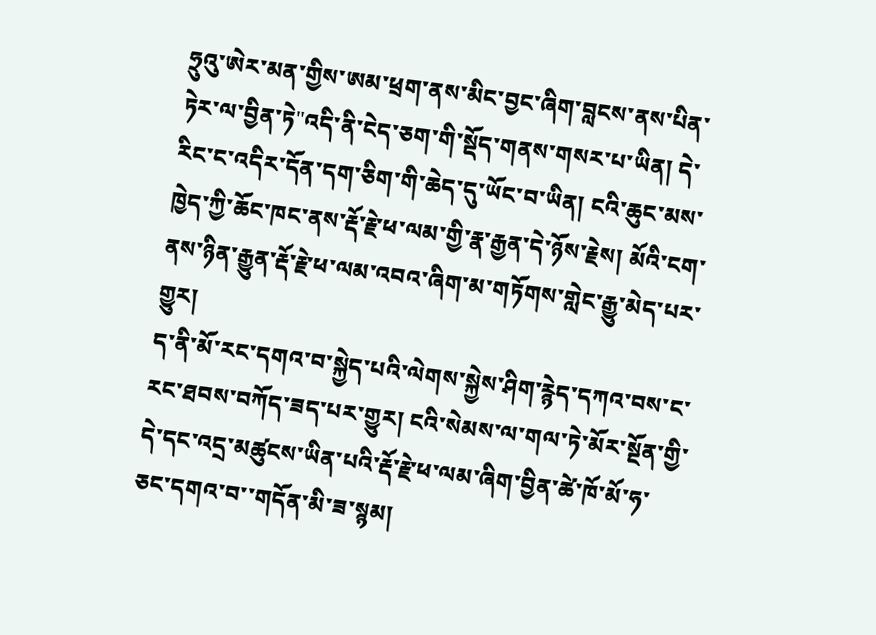ཧྲུའུ་ཨེར་མན་གྱིས་ཨམ་ཕྲག་ནས་མིང་བྱང་ཞིག་བླངས་ནས་པིན་ཏེར་ལ་བྱིན་ཏེ"འདི་ནི་ངེད་ཅག་གི་སྡོད་གནས་གསར་པ་ཡིན། དེ་རིང་ང་འདིར་དོན་དག་ཅིག་གི་ཆེད་དུ་ཡོང་བ་ཡིན། ངའི་ཆུང་མས་ཁྱེད་ཀྱི་ཆོང་ཁང་ནས་རྡོ་རྗེ་ཕ་ལམ་གྱི་རྣ་རྒྱན་དེ་ཉོས་རྗེས། མོའི་ངག་ནས་ཉིན་རྒྱུན་རྡོ་རྗེ་ཕ་ལམ་འབའ་ཞིག་མ་གཏོགས་གླེང་རྒྱུ་མེད་པར་གྱུར།
ད་ནི་མོ་རང་དགའ་བ་སྐྱེད་པའི་ལེགས་སྐྱེས་ཤིག་རྙེད་དཀའ་བས་ང་རང་ཐབས་བཀོད་ཟད་པར་གྱུར། ངའི་སེམས་ལ་གལ་ཏེ་མོར་སྔོན་གྱི་དེ་དང་འདྲ་མཚུངས་ཡིན་པའི་རྡོ་རྗེ་ཕ་ལམ་ཞིག་བྱིན་ཚེ་ཁོ་མོ་ཧ་ཅང་དགའ་བ་་གདོན་མི་ཟ་སྙམ།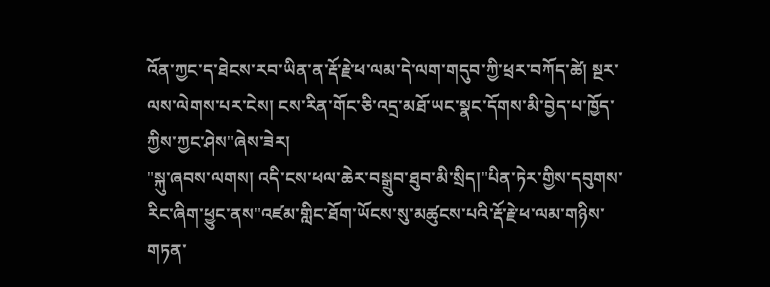འོན་ཀྱང་ད་ཐེངས་རབ་ཡིན་ན་རྡོ་རྗེ་ཕ་ལམ་དེ་ལག་གདུབ་ཀྱི་ཕྲར་བཀོད་ཚེ། སྔར་ལས་ལེགས་པར་ངེས། ངས་རིན་གོང་ཅི་འདྲ་མཐོ་ཡང་སྣང་དོགས་མི་བྱེད་པ་ཁྱོད་ཀྱིས་ཀྱང་ཤེས"ཞེས་ཟེར།
"སྐུ་ཞབས་ལགས། འདི་ངས་ཕལ་ཆེར་བསྒྲུབ་ཐུབ་མི་སྲིད།"པིན་ཏེར་གྱིས་དབུགས་རིང་ཞིག་ཕྱུང་ནས"འཛམ་གླིང་ཐོག་ཡོངས་སུ་མཚུངས་པའི་རྡོ་རྗེ་ཕ་ལམ་གཉིས་གཏན་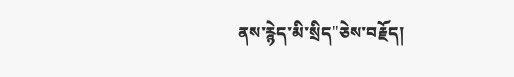ནས་རྙེད་མི་སྲིད"ཅེས་བརྗོད།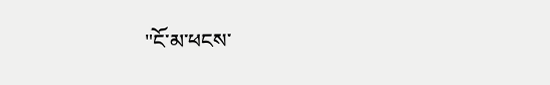"ངོ་མ་ཕངས་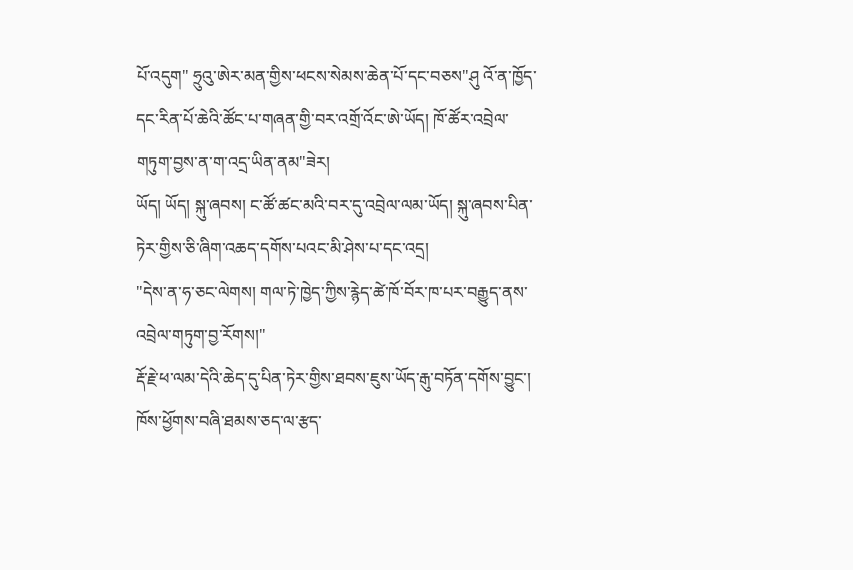པོ་འདུག" ཧྲུའུ་ཨེར་མན་གྱིས་ཕངས་སེམས་ཆེན་པོ་དང་བཅས"ཤུ འོ་ན་ཁྱོད་དང་རིན་པོ་ཆེའི་ཚོང་པ་གཞན་གྱི་བར་འགྲོ་འོང་ཨེ་ཡོད། ཁོ་ཚོར་འབྲེལ་གཏུག་བྱས་ན་ག་འདྲ་ཡིན་ནམ"ཟེར།
ཡོད། ཡོད། སྐུ་ཞབས། ང་ཚོ་ཚང་མའི་བར་དུ་འབྲེལ་ལམ་ཡོད། སྐུ་ཞབས་པིན་ཏེར་གྱིས་ཅི་ཞིག་འཆད་དགོས་པའང་མི་ཤེས་པ་དང་འདྲ།
"དེས་ན་ཧ་ཅང་ལེགས། གལ་ཏེ་ཁྱེད་ཀྱིས་རྙེད་ཚེ་ཁོ་བོར་ཁ་པར་བརྒྱུད་ནས་འབྲེལ་གཏུག་བྱ་རོགས།"
རྡོ་རྗེ་ཕ་ལམ་དེའི་ཆེད་དུ་པིན་ཏེར་གྱིས་ཐབས་ཇུས་ཡོད་རྒུ་བཏོན་དགོས་བྱུང་། ཁོས་ཕྱོགས་བཞི་ཐམས་ཅད་ལ་རྩད་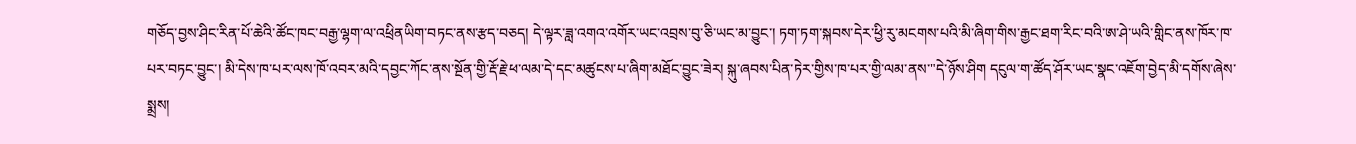གཅོད་བྱས་ཤིང་རིན་པོ་ཆེའི་ཚོང་ཁང་བརྒྱ་ལྷག་ལ་འཕྲིནཡིག་བཏང་ནས་རྩད་བཅད། དེ་ལྟར་ཟླ་འགའ་འགོར་ཡང་འབྲས་བུ་ཅི་ཡང་མ་བྱུང་། ཏག་ཏག་སྐབས་དེར་ཕྱི་རུ་མངགས་པའི་མི་ཞིག་གིས་རྒྱང་ཐག་རིང་བའི་ཨ་ཤེ་ཡའི་གླིང་ནས་ཁོར་ཁ་པར་བཏང་བྱུང་། མི་དེས་ཁ་པར་ལས་ཁོ་འབར་མའི་དབྱང་ཀོང་ནས་སྔོན་གྱི་རྡོ་རྗེ་ཕ་ལམ་དེ་དང་མཚུངས་པ་ཞིག་མཐོང་བྱུང་ཟེར། སྐུ་ཞབས་པིན་ཏེར་གྱིས་ཁ་པར་གྱི་ལམ་ནས་"དེ་ཉོས་ཤིག དངུལ་ག་ཚོད་ཤོར་ཡང་སྣང་འཇོག་བྱེད་མི་དགོས་ཞེས་སྨྲས།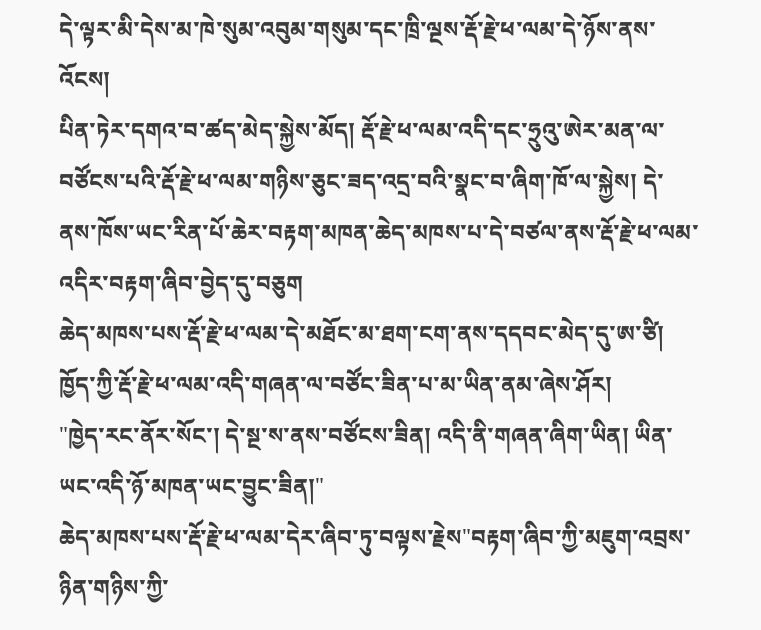དེ་ལྟར་མི་དེས་མ་ཁེ་སུམ་འབུམ་གསུམ་དང་ཁྲི་ལྔས་རྡོ་རྗེ་ཕ་ལམ་དེ་ཉོས་ནས་འོངས།
པིན་ཏེར་དགའ་བ་ཚད་མེད་སྐྱེས་མོད། རྡོ་རྗེ་ཕ་ལམ་འདི་དང་ཧྲུའུ་ཨེར་མན་ལ་བཙོངས་པའི་རྡོ་རྗེ་ཕ་ལམ་གཉིས་ཅུང་ཟད་འདྲ་བའི་སྣང་བ་ཞིག་ཁོ་ལ་སྐྱེས། དེ་ནས་ཁོས་ཡང་རིན་པོ་ཆེར་བརྟག་མཁན་ཆེད་མཁས་པ་དེ་བཙལ་ནས་རྡོ་རྗེ་ཕ་ལམ་འདིར་བརྟག་ཞིབ་བྱེད་དུ་བཅུག
ཆེད་མཁས་པས་རྡོ་རྗེ་ཕ་ལམ་དེ་མཐོང་མ་ཐག་ངག་ནས་དདབང་མེད་དུ་ཨ་ཙི། ཁྱོད་ཀྱི་རྡོ་རྗེ་ཕ་ལམ་འདི་གཞན་ལ་བཙོང་ཟིན་པ་མ་ཡིན་ནམ་ཞེས་ཤོར།
"ཁྱེད་རང་ནོར་སོང་། དེ་སྔ་ས་ནས་བཙོངས་ཟིན། འདི་ནི་གཞན་ཞིག་ཡིན། ཡིན་ཡང་འདི་ཉོ་མཁན་ཡང་བྱུང་ཟིན།"
ཆེད་མཁས་པས་རྡོ་རྗེ་ཕ་ལམ་དེར་ཞིབ་ཏུ་བལྟས་རྗེས"བརྟག་ཞིབ་ཀྱི་མཇུག་འབྲས་ཉིན་གཉིས་ཀྱི་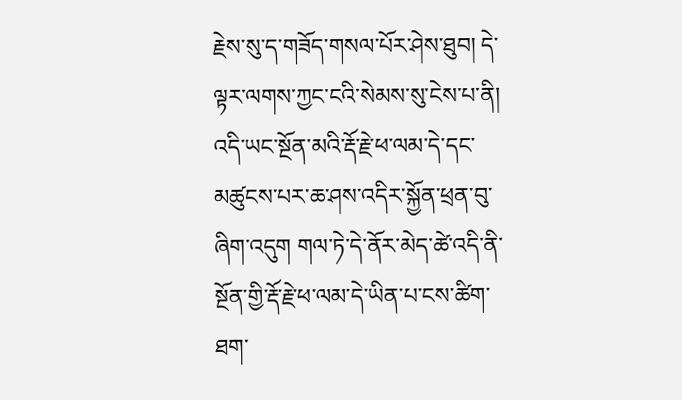རྗེས་སུ་ད་གཟོད་གསལ་པོར་ཤེས་ཐུབ། དེ་ལྟར་ལགས་ཀྱང་ངའི་སེམས་སུ་ངེས་པ་ནི། འདི་ཡང་སྔོན་མའི་རྡོ་རྗེ་ཕ་ལམ་དེ་དང་མཚུངས་པར་ཆ་ཤས་འདིར་སྐྱོན་ཕྲན་བུ་ཞིག་འདུག གལ་ཏེ་དེ་ནོར་མེད་ཚེ་འདི་ནི་སྔོན་གྱི་རྡོ་རྗེ་ཕ་ལམ་དེ་ཡིན་པ་ངས་ཚིག་ཐག་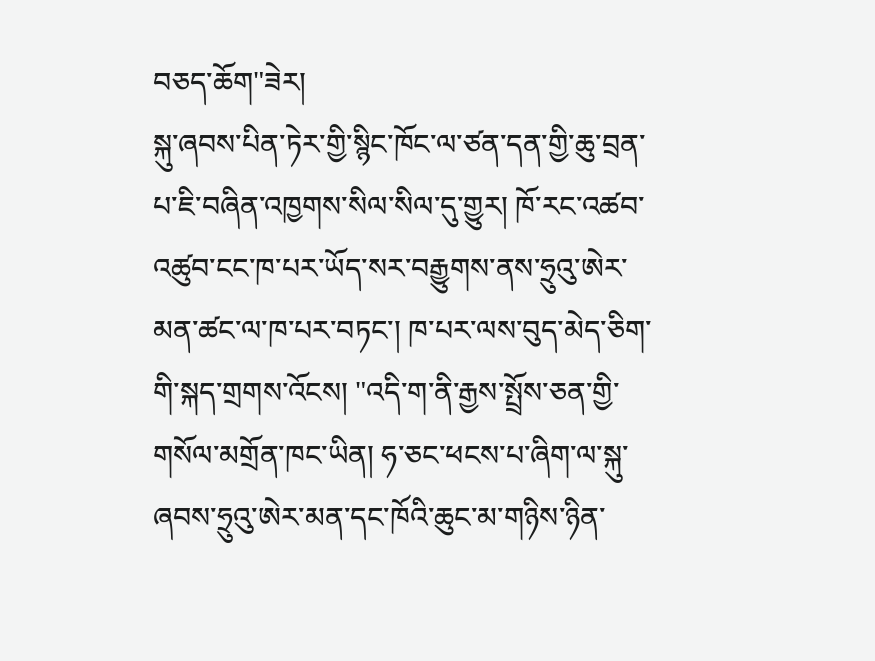བཅད་ཆོག"ཟེར།
སྐུ་ཞབས་པིན་ཏེར་གྱི་སྙིང་ཁོང་ལ་ཙན་དན་གྱི་ཆུ་བྲན་པ་ཇི་བཞིན་འཁྱགས་སིལ་སིལ་དུ་གྱུར། ཁོ་རང་འཚབ་འཚུབ་ངང་ཁ་པར་ཡོད་སར་བརྒྱུགས་ནས་ཧྲུའུ་ཨེར་མན་ཚང་ལ་ཁ་པར་བཏང་། ཁ་པར་ལས་བུད་མེད་ཅིག་གི་སྐད་གྲགས་འོངས། "འདི་ག་ནི་རྒྱས་སྤྲོས་ཅན་གྱི་གསོལ་མགྲོན་ཁང་ཡིན། ཧ་ཅང་ཕངས་པ་ཞིག་ལ་སྐུ་ཞབས་ཧྲུའུ་ཨེར་མན་དང་ཁོའི་ཆུང་མ་གཉིས་ཉིན་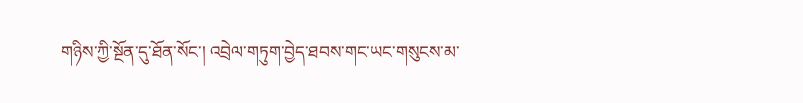གཉིས་ཀྱི་སྔོན་དུ་ཐོན་སོང་། འབྲེལ་གཏུག་བྱེད་ཐབས་གང་ཡང་གསུངས་མ་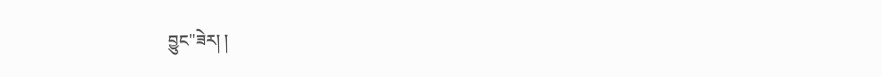བྱུང"ཟེར། །